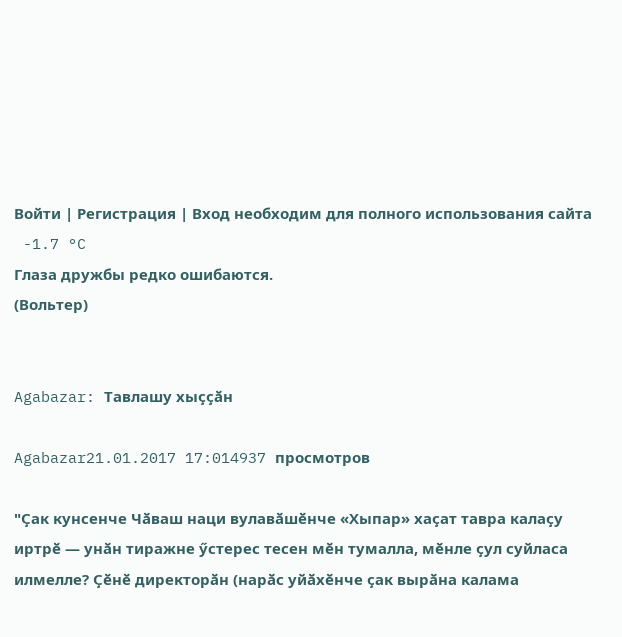Войти | Регистрация | Вход необходим для полного использования сайта
 -1.7 °C
Глаза дружбы редко ошибаются.
(Вольтер)


Agabazar: Тавлашу хыҫҫӑн

Agabazar21.01.2017 17:014937 просмотров

"Ҫак кунсенче Чӑваш наци вулавӑшӗнче «Хыпар» хаҫат тавра калаҫу иртрӗ — унӑн тиражне ӳстерес тесен мӗн тумалла, мӗнле ҫул суйласа илмелле? Ҫӗнӗ директорӑн (нарӑс уйӑхӗнче ҫак вырӑна калама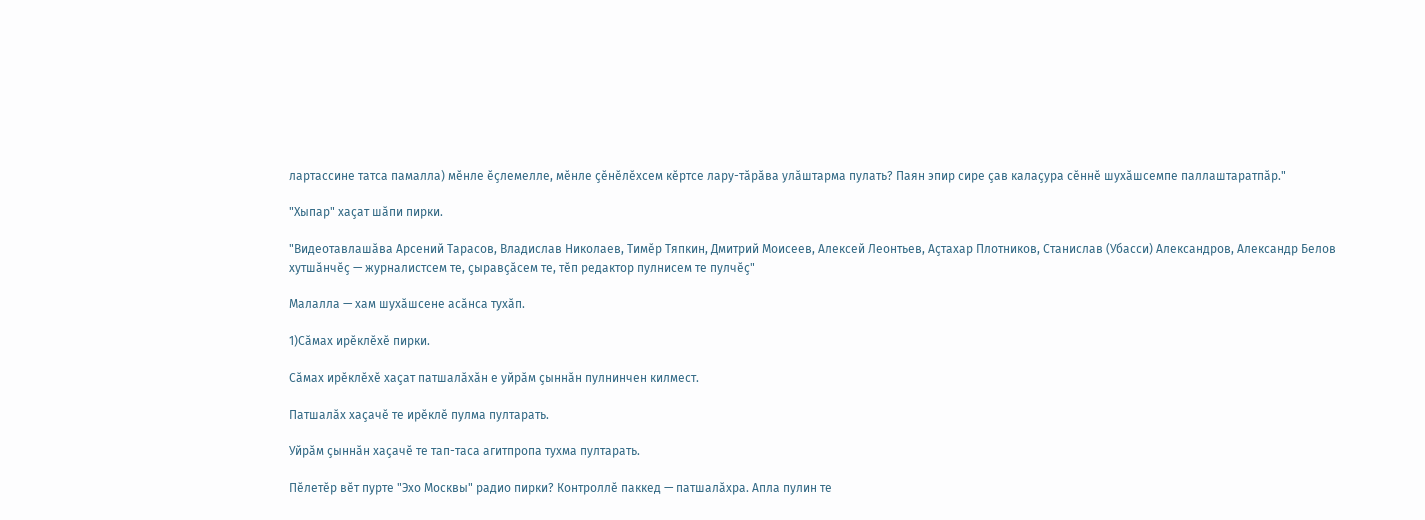лартассине татса памалла) мӗнле ӗҫлемелле, мӗнле ҫӗнӗлӗхсем кӗртсе лару-тӑрӑва улӑштарма пулать? Паян эпир сире ҫав калаҫура сӗннӗ шухӑшсемпе паллаштаратпӑр."

"Хыпар" хаҫат шӑпи пирки.

"Видеотавлашӑва Арсений Тарасов, Владислав Николаев, Тимӗр Тяпкин, Дмитрий Моисеев, Алексей Леонтьев, Аҫтахар Плотников, Станислав (Убасси) Александров, Александр Белов хутшӑнчӗҫ — журналистсем те, ҫыравҫӑсем те, тӗп редактор пулнисем те пулчӗҫ"

Малалла — хам шухӑшсене асӑнса тухӑп.

1)Сӑмах ирӗклӗхӗ пирки.

Сӑмах ирӗклӗхӗ хаҫат патшалӑхӑн е уйрӑм ҫыннӑн пулнинчен килмест.

Патшалӑх хаҫачӗ те ирӗклӗ пулма пултарать.

Уйрӑм ҫыннӑн хаҫачӗ те тап-таса агитпропа тухма пултарать.

Пӗлетӗр вӗт пурте "Эхо Москвы" радио пирки? Контроллӗ паккед — патшалӑхра. Апла пулин те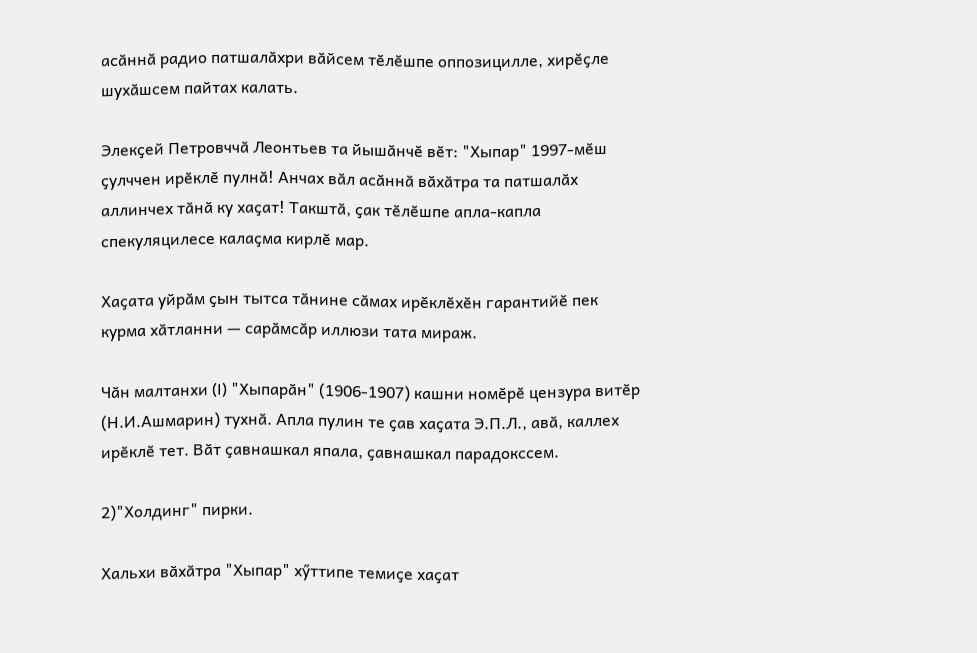асӑннӑ радио патшалӑхри вӑйсем тӗлӗшпе оппозицилле, хирӗҫле шухӑшсем пайтах калать.

Элекҫей Петровччӑ Леонтьев та йышӑнчӗ вӗт: "Хыпар" 1997-мӗш ҫулччен ирӗклӗ пулнӑ! Анчах вӑл асӑннӑ вӑхӑтра та патшалӑх аллинчех тӑнӑ ку хаҫат! Такштӑ, ҫак тӗлӗшпе апла-капла спекуляцилесе калаҫма кирлӗ мар.

Хаҫата уйрӑм ҫын тытса тӑнине сӑмах ирӗклӗхӗн гарантийӗ пек курма хӑтланни — сарӑмсӑр иллюзи тата мираж.

Чӑн малтанхи (I) "Хыпарӑн" (1906-1907) кашни номӗрӗ цензура витӗр (Н.И.Ашмарин) тухнӑ. Апла пулин те ҫав хаҫата Э.П.Л., авӑ, каллех ирӗклӗ тет. Вӑт ҫавнашкал япала, ҫавнашкал парадокссем.

2)"Холдинг" пирки.

Хальхи вӑхӑтра "Хыпар" хӳттипе темиҫе хаҫат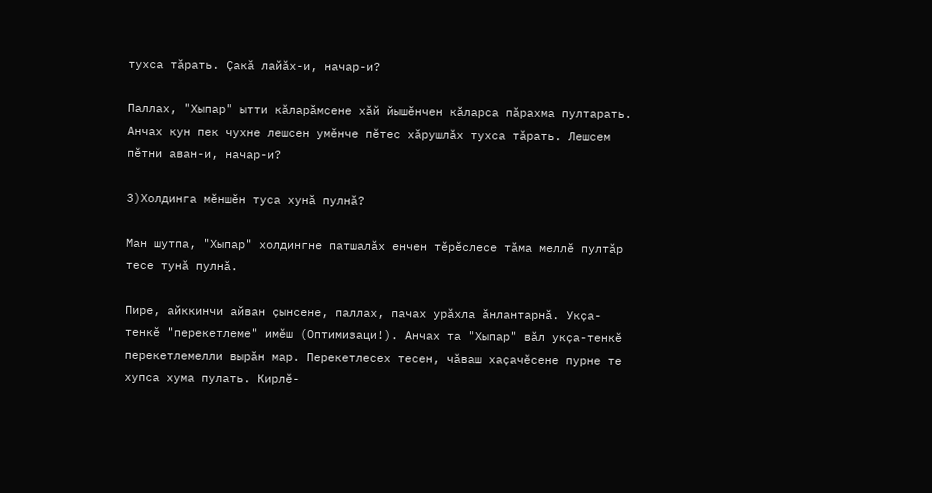тухса тӑрать. Ҫакӑ лайӑх-и, начар-и?

Паллах, "Хыпар" ытти кӑларӑмсене хӑй йышӗнчен кӑларса пӑрахма пултарать. Анчах кун пек чухне лешсен умӗнче пӗтес хӑрушлӑх тухса тӑрать. Лешсем пӗтни аван-и, начар-и?

3)Холдинга мӗншӗн туса хунӑ пулнӑ?

Ман шутпа, "Хыпар" холдингне патшалӑх енчен тӗрӗслесе тӑма меллӗ пултӑр тесе тунӑ пулнӑ.

Пире, айккинчи айван ҫынсене, паллах, пачах урӑхла ӑнлантарнӑ. Укҫа-тенкӗ "перекетлеме" имӗш (Оптимизаци!). Анчах та "Хыпар" вӑл укҫа-тенкӗ перекетлемелли вырӑн мар. Перекетлесех тесен, чӑваш хаҫачӗсене пурне те хупса хума пулать. Кирлӗ-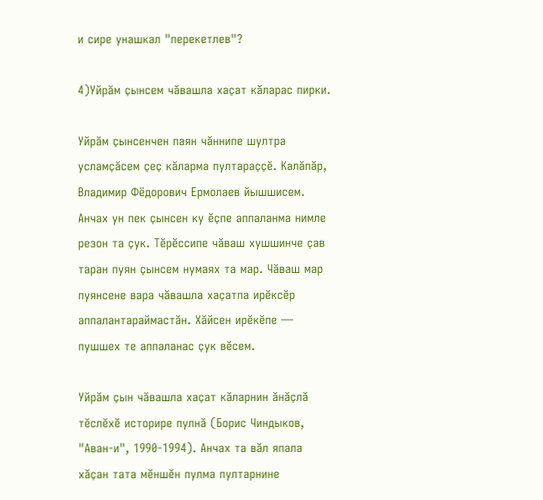и сире унашкал "перекетлев"?

4)Уйрӑм ҫынсем чӑвашла хаҫат кӑларас пирки.

Уйрӑм ҫынсенчен паян чӑннипе шултра усламҫӑсем ҫеҫ кӑларма пултараҫҫӗ. Калӑпӑр, Владимир Фёдорович Ермолаев йышшисем. Анчах ун пек ҫынсен ку ӗҫпе аппаланма нимле резон та ҫук. Тӗрӗссипе чӑваш хушшинче ҫав таран пуян ҫынсем нумаях та мар. Чӑваш мар пуянсене вара чӑвашла хаҫатпа ирӗксӗр аппалантараймастӑн. Хӑйсен ирӗкӗпе — пушшех те аппаланас ҫук вӗсем.

Уйрӑм ҫын чӑвашла хаҫат кӑларнин ӑнӑҫлӑ тӗслӗхӗ историре пулнӑ (Борис Чиндыков, "Аван-и", 1990-1994). Анчах та вӑл япала хӑҫан тата мӗншӗн пулма пултарнине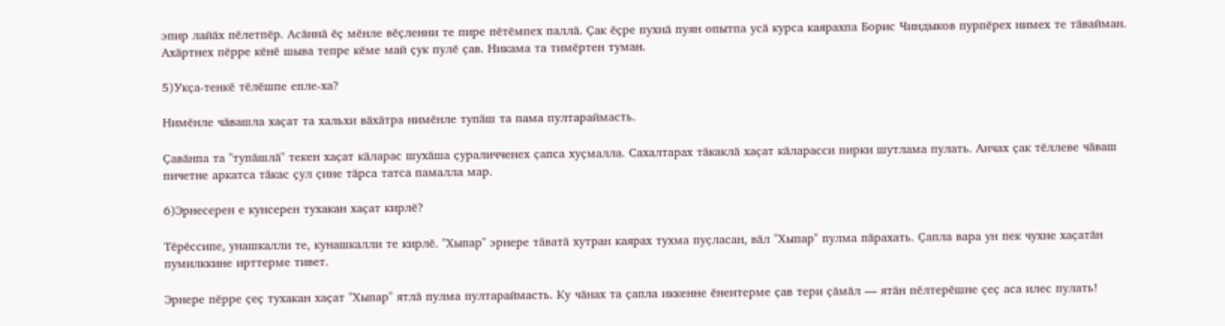эпир лайӑх пӗлетпӗр. Асӑннӑ ӗҫ мӗнле вӗҫленни те пире пӗтӗмпех паллӑ. Ҫак ӗҫре пухнӑ пуян опытпа усӑ курса каярахпа Борис Чиндыков пурпӗрех нимех те тӑвайман. Ахӑртнех пӗрре кӗнӗ шыва тепре кӗме май ҫук пулӗ ҫав. Никама та тимӗртен туман.

5)Укҫа-тенкӗ тӗлӗшпе епле-ха?

Нимӗнле чӑвашла хаҫат та хальхи вӑхӑтра нимӗнле тупӑш та пама пултараймасть.

Ҫавӑнпа та "тупӑшлӑ" текен хаҫат кӑларас шухӑша ҫураличченех ҫапса хуҫмалла. Сахалтарах тӑкаклӑ хаҫат кӑларасси пирки шутлама пулать. Анчах ҫак тӗллеве чӑваш пичетне аркатса тӑкас ҫул ҫине тӑрса татса памалла мар.

6)Эрнесерен е кунсерен тухакан хаҫат кирлӗ?

Тӗрӗссипе, унашкалли те, кунашкалли те кирлӗ. "Хыпар" эрнере тӑватӑ хутран каярах тухма пуҫласан, вӑл "Хыпар" пулма пӑрахать. Ҫапла вара ун пек чухне хаҫатӑн пумилккине ирттерме тивет.

Эрнере пӗрре ҫеҫ тухакан хаҫат "Хыпар" ятлӑ пулма пултараймасть. Ку чӑнах та ҫапла иккенне ӗнентерме ҫав тери ҫӑмӑл — ятӑн пӗлтерӗшне ҫеҫ аса илес пулать!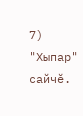7) "Хыпар" сайчӗ.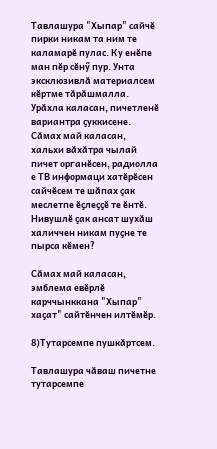Тавлашура "Хыпар" сайчӗ пирки никам та ним те каламарӗ пулас. Ку енӗпе ман пӗр сӗнӳ пур. Унта эксклюзивлӑ материалсем кӗртме тӑрӑшмалла. Урӑхла каласан, пичетленӗ вариантра ҫуккисене. Сӑмах май каласан, хальхи вӑхӑтра чылай пичет органӗсен, радиолла е ТВ информаци хатӗрӗсен сайчӗсем те шӑпах ҫак меслетпе ӗҫлеҫҫӗ те ӗнтӗ. Нивушлӗ ҫак ансат шухӑш халиччен никам пуҫне те пырса кӗмен?

Сӑмах май каласан, эмблема евӗрлӗ карччынккана "Хыпар" хаҫат" сайтӗнчен илтӗмӗр.

8)Тутарсемпе пушкӑртсем.

Тавлашура чӑваш пичетне тутарсемпе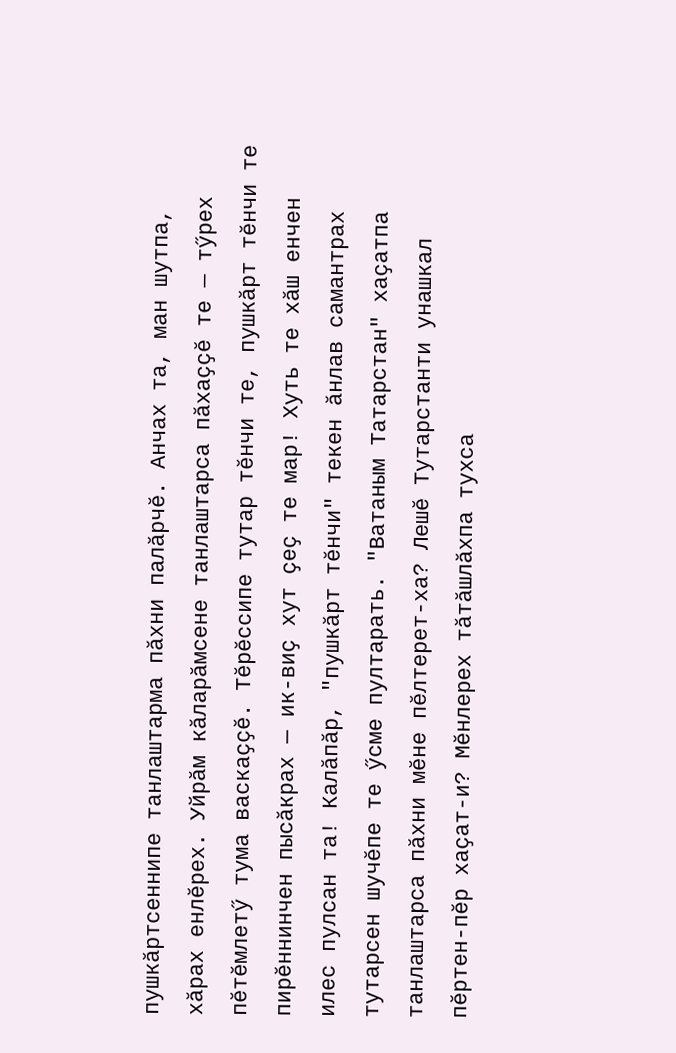пушкӑртсеннипе танлаштарма пӑхни палӑрчӗ. Анчах та, ман шутпа, хӑрах енлӗрех. Уйрӑм кӑларӑмсене танлаштарса пӑхаҫҫӗ те — тӳрех пӗтӗмлетӳ тума васкаҫҫӗ. Тӗрӗссипе тутар тӗнчи те, пушкӑрт тӗнчи те пирӗннинчен пысӑкрах — ик-виҫ хут ҫеҫ те мар! Хуть те хӑш енчен илес пулсан та! Калӑпӑр, "пушкӑрт тӗнчи" текен ӑнлав самантрах тутарсен шучӗпе те ӳсме пултарать. "Ватаным Татарстан" хаҫатпа танлаштарса пӑхни мӗне пӗлтерет-ха? Лешӗ Тутарстанти унашкал пӗртен-пӗр хаҫат-и? Мӗнлерех тӑтӑшлӑхпа тухса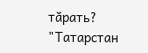тӑрать? "Татарстан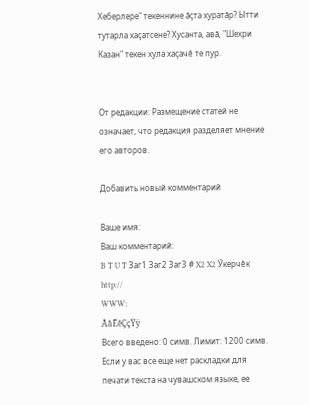Хеберлере" текеннине ӑҫта хуратӑр? Ытти тутарла хаҫатсене? Хусанта, авӑ, "Шехри Казан" текен хула хаҫачӗ те пур.


От редакции: Размещение статей не означает, что редакция разделяет мнение его авторов.

Добавить новый комментарий

Ваше имя:
Ваш комментарий:
B T U T Заг1 Заг2 Заг3 # X2 X2 Ӳкерчĕк http://
WWW:
ĂăĔĕÇçŸÿ
Всего введено: 0 симв. Лимит: 1200 симв.
Если у вас все еще нет раскладки для печати текста на чувашском языке, ее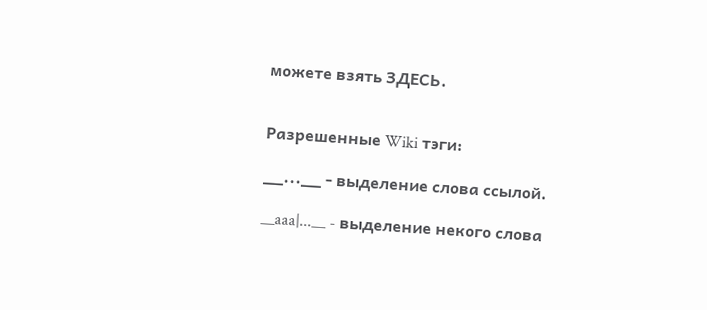можете взять ЗДЕСЬ.


Разрешенные Wiki тэги:

__...__ - выделение слова ссылой.

__aaa|...__ - выделение некого слова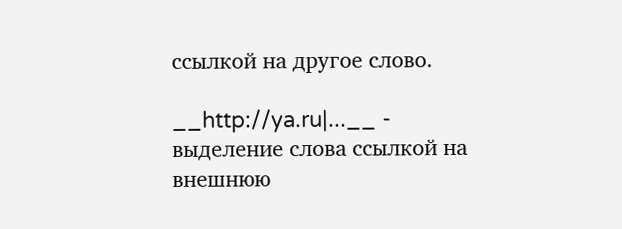ссылкой на другое слово.

__http://ya.ru|...__ - выделение слова ссылкой на внешнюю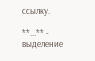ссылку.

**...** - выделение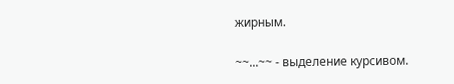жирным.

~~...~~ - выделение курсивом.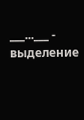___...___ - выделение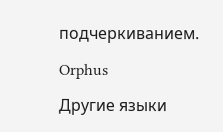подчеркиванием.

Orphus

Другие языки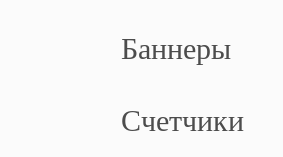Баннеры

Счетчики